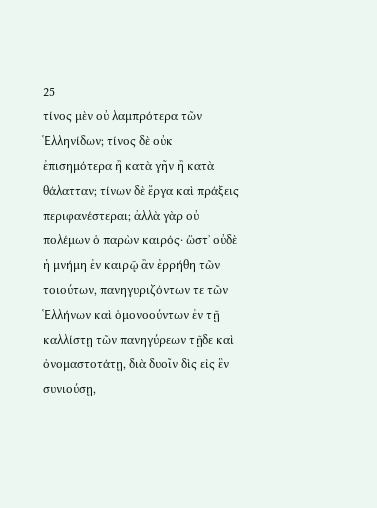25
τίνος μὲν οὐ λαμπρότερα τῶν Ἑλληνίδων; τίνος δὲ οὐκ ἐπισημότερα ἢ κατὰ γῆν ἢ κατὰ θάλατταν; τίνων δὲ ἔργα καὶ πράξεις περιφανέστεραι; ἀλλὰ γὰρ οὐ πολέμων ὁ παρὼν καιρός· ὥστʼ οὐδὲ ἡ μνήμη ἐν καιρῷ ἂν ἐρρήθη τῶν τοιούτων, πανηγυριζόντων τε τῶν Ἑλλήνων καὶ ὁμονοούντων ἐν τῇ καλλίστῃ τῶν πανηγύρεων τῇδε καὶ ὀνομαστοτάτῃ, διὰ δυοῖν δὶς εἰς ἓν συνιούσῃ,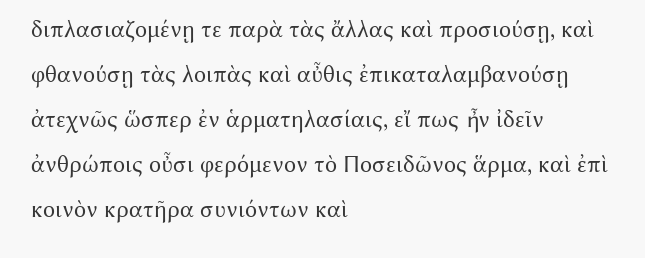διπλασιαζομένῃ τε παρὰ τὰς ἄλλας καὶ προσιούσῃ, καὶ φθανούσῃ τὰς λοιπὰς καὶ αὖθις ἐπικαταλαμβανούσῃ ἀτεχνῶς ὥσπερ ἐν ἁρματηλασίαις, εἴ πως ἦν ἰδεῖν ἀνθρώποις οὖσι φερόμενον τὸ Ποσειδῶνος ἅρμα, καὶ ἐπὶ κοινὸν κρατῆρα συνιόντων καὶ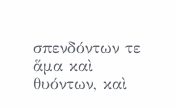σπενδόντων τε ἅμα καὶ θυόντων, καὶ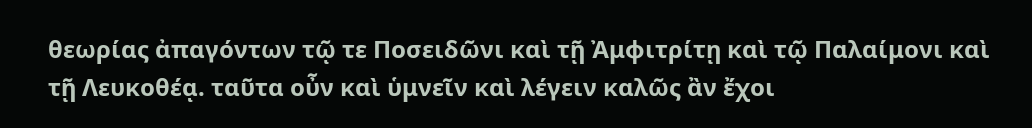θεωρίας ἀπαγόντων τῷ τε Ποσειδῶνι καὶ τῇ Ἀμφιτρίτῃ καὶ τῷ Παλαίμονι καὶ τῇ Λευκοθέᾳ. ταῦτα οὖν καὶ ὑμνεῖν καὶ λέγειν καλῶς ἂν ἔχοι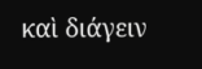καὶ διάγειν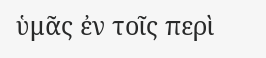ὑμᾶς ἐν τοῖς περὶ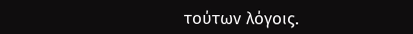τούτων λόγοις.